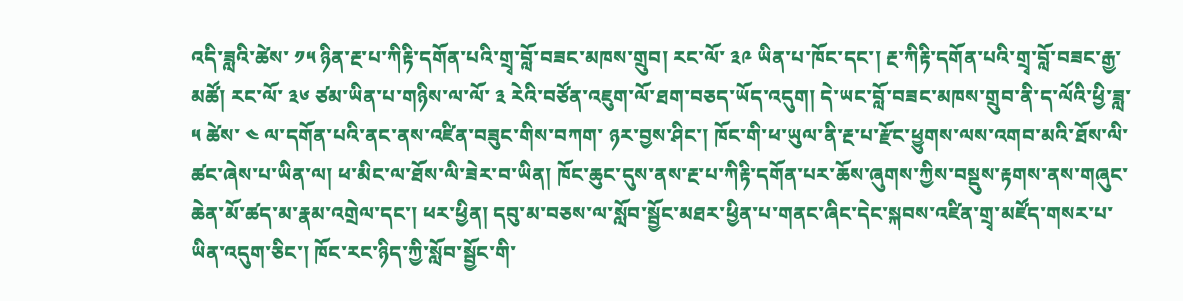འདི་ཟླའི་ཚེས་ ༡༥ ཉིན་རྔ་པ་ཀིརྟི་དགོན་པའི་གྲྭ་བློ་བཟང་མཁས་གྲུབ། རང་ལོ་ ༣༩ ཡིན་པ་ཁོང་དང་། རྔ་ཀིརྟི་དགོན་པའི་གྲྭ་བློ་བཟང་རྒྱ་མཚོ། རང་ལོ་ ༣༦ ཙམ་ཡིན་པ་གཉིས་ལ་ལོ་ ༣ རེའི་བཙོན་འཇུག་ལོ་ཐག་བཅད་ཡོད་འདུག། དེ་ཡང་བློ་བཟང་མཁས་གྲུབ་ནི་ད་ལོའི་ཕྱི་ཟླ་ ༥ ཚེས་ ༤ ལ་དགོན་པའི་ནང་ནས་འཛིན་བཟུང་གིས་བཀག་ ཉར་བྱས་ཤིང་། ཁོང་གི་ཕ་ཡུལ་ནི་རྔ་པ་རྫོང་ཕྱུགས་ལས་འགབ་མའི་ཐོས་ལི་ཚང་ཞེས་པ་ཡིན་ལ། ཕ་མིང་ལ་ཐོས་ལི་ཟེར་བ་ཡིན། ཁོང་ཆུང་དུས་ནས་རྔ་པ་ཀིརྟི་དགོན་པར་ཆོས་ཞུགས་ཀྱིས་བསྡུས་རྟགས་ནས་གཞུང་ཆེན་མོ་ཚད་མ་རྣམ་འགྲེལ་དང་། ཕར་ཕྱིན། དབུ་མ་བཅས་ལ་སློབ་སྦྱོང་མཐར་ཕྱིན་པ་གནང་ཞིང་དེང་སྐབས་འཛིན་གྲྭ་མཛོད་གསར་པ་ཡིན་འདུག་ཅིང་། ཁོང་རང་ཉིད་ཀྱི་སློབ་སྦྱོང་གི་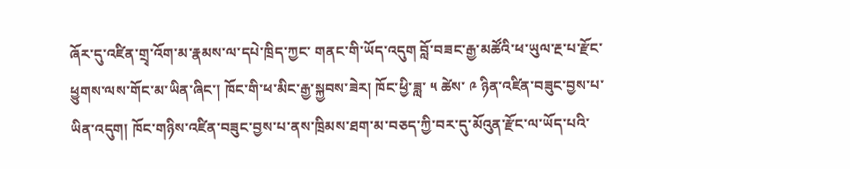ཞོར་དུ་འཛིན་གྲྭ་འོག་མ་རྣམས་ལ་དཔེ་ཁྲིད་ཀྱང་ གནང་གི་ཡོད་འདུག བློ་བཟང་རྒྱ་མཚོའི་ཕ་ཡུལ་རྔ་པ་རྫོང་ཕྱུགས་ལས་གོང་མ་ཡིན་ཞིང་། ཁོང་གི་ཕ་མིང་རྒྱ་སྐྱབས་ཟེར། ཁོང་ཕྱི་ཟླ་ ༥ ཚེས་ ༩ ཉིན་འཛིན་བཟུང་བྱས་པ་ཡིན་འདུག། ཁོང་གཉིས་འཛིན་བཟུང་བྱས་པ་ནས་ཁྲིམས་ཐག་མ་བཅད་ཀྱི་བར་དུ་མོའུན་རྫོང་ལ་ཡོད་པའི་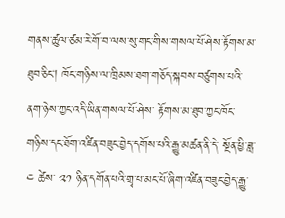གནས་ཚུལ་ཙམ་རེ་གོ་བ་ལས་སུ་གང་གིས་གསལ་པོ་ཤེས་རྟོགས་མ་ཐུབ་ཅིང། ཁོང་གཉིས་ལ་ཁྲིམས་ཐག་གཅོད་སྐབས་བཙུགས་པའི་ནག་ཉེས་ཀྱང་འདི་ཡིན་གསལ་པོ་ཤེས་ རྟོགས་མ་ཐུབ་ཀྱང་ཁོང་གཉིས་དང་ཐོག་འཛིན་བཟུང་བྱེད་དགོས་པའི་རྒྱུ་མཚན་ནི་དེ་ སྔོན་ཕྱི་ཟླ་ ༤ ཚེས་ ༢༡ ཉིན་དགོན་པའི་གྲྭ་པ་མང་པོ་ཞིག་འཛིན་བཟུང་བྱེད་རྒྱུ་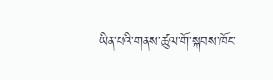ཡིན་པའི་གནས་ཚུལ་གོ་སྐབས་ཁོང་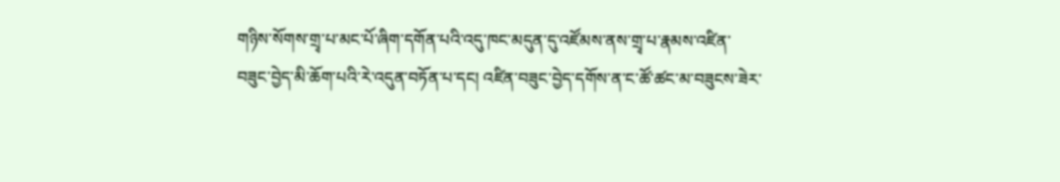གཉིས་སོགས་གྲྭ་པ་མང་པོ་ཞིག་དགོན་པའི་འདུ་ཁང་མདུན་དུ་འཛོམས་ནས་གྲྭ་པ་རྣམས་འཛིན་བཟུང་བྱེད་མི་ཆོག་པའི་རེ་འདུན་བཏོན་པ་དང། འཛིན་བཟུང་བྱེད་དགོས་ན་ང་ཚོ་ཚང་མ་བཟུངས་ཟེར་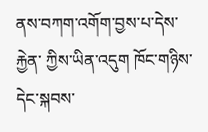ནས་བཀག་འགོག་བྱས་པ་དེས་རྐྱེན་ ཀྱིས་ཡིན་འདུག ཁོང་གཉིས་དེང་སྐབས་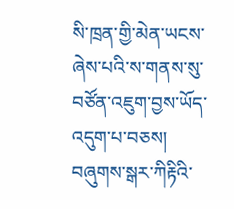སི་ཁྲན་གྱི་མེན་ཡངས་ཞེས་པའི་ས་གནས་སུ་བཙོན་འཇུག་བྱས་ཡོད་འདུག་པ་བཅས།
བཞུགས་སྒར་ཀིརྟིའི་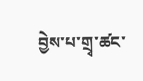བྱེས་པ་གྲྭ་ཚང་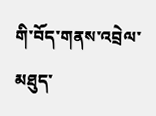གི་བོད་གནས་འབྲེལ་མཐུད་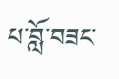པ་བློ་བཟང་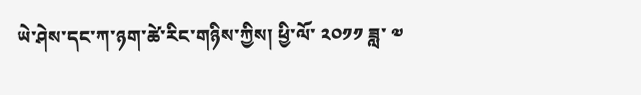ཡེ་ཤེས་དང་ཀ་ཉག་ཚེ་རིང་གཉིས་ཀྱིས། ཕྱི་ལོ་ ༢༠༡༡ ཟླ་ ༧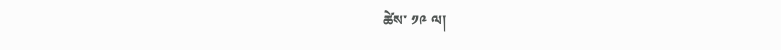ཚེས་ ༡༩ ལ།